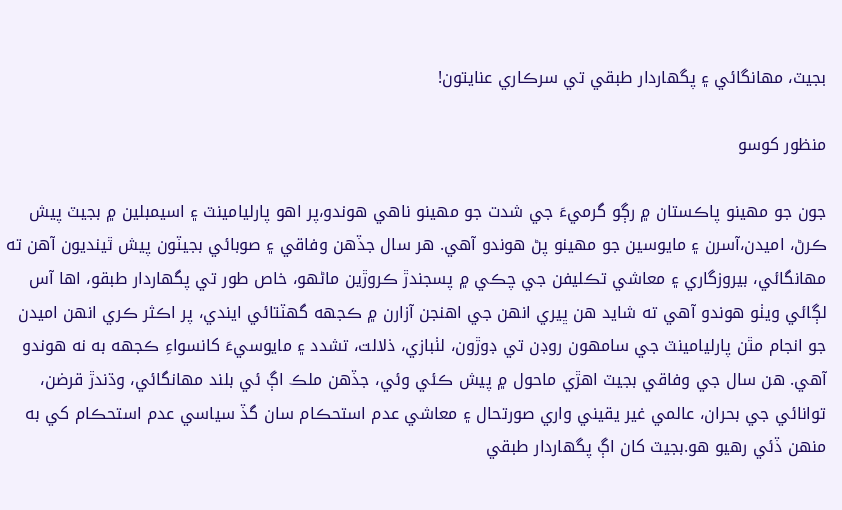بجيٽ، مهانگائي ۽ پگهاردار طبقي تي سرڪاري عنايتون!

منظور کوسو

جون جو مهينو پاڪستان ۾ رڳو گرميءَ جي شدت جو مهينو ناهي هوندو،پر اهو پارليامينٽ ۽ اسيمبلين ۾ بجيٽ پيش ڪرڻ، اميدن،آسرن ۽ مايوسين جو مهينو پڻ هوندو آهي. هر سال جڏهن وفاقي ۽ صوبائي بجيٽون پيش ٿينديون آهن ته مهانگائي، بيروزگاري ۽ معاشي تڪليفن جي چڪي ۾ پسجندڙ ڪروڙين ماڻهو، خاص طور تي پگهاردار طبقو، اها آس لڳائي ويٺو هوندو آهي ته شايد هن ڀيري انهن جي اهنجن آزارن ۾ ڪجهه گهٽتائي ايندي، پر اڪثر ڪري انهن اميدن جو انجام مٿن پارليامينٽ جي سامهون روڊن تي ڊوڙون، لٺبازي، ذلالت، تشدد ۽ مايوسيءَ کانسواءِ ڪجهه به نه هوندو آهي. هن سال جي وفاقي بجيٽ اهڙي ماحول ۾ پيش ڪئي وئي، جڏهن ملڪ اڳ ئي بلند مهانگائي، وڌندڙ قرضن، توانائي جي بحران، عالمي غير يقيني واري صورتحال ۽ معاشي عدم استحڪام سان گڏ سياسي عدم استحڪام کي به منهن ڏئي رهيو هو.بجيٽ کان اڳ پگهاردار طبقي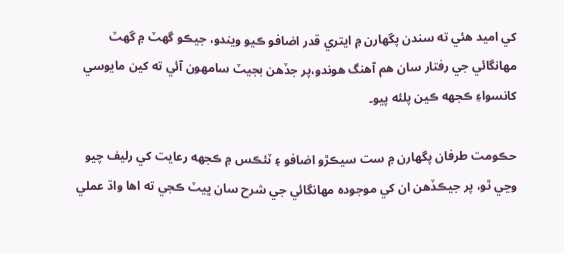کي اميد هئي ته سندن پگهارن ۾ ايتري قدر اضافو ڪيو ويندو، جيڪو گهٽ ۾ گهٽ مهانگائي جي رفتار سان هم آهنگ هوندو،پر جڏهن بجيٽ سامهون آئي ته کين مايوسي کانسواءِ ڪجهه ڪين پلئه پيو۔

حڪومت طرفان پگهارن ۾ ست سيڪڙو اضافو ۽ ٽئڪس ۾ ڪجهه رعايت کي رليف چيو وڃي ٿو، پر جيڪڏهن ان کي موجوده مهانگائي جي شرح سان ڀيٽ ڪجي ته اها واڌ عملي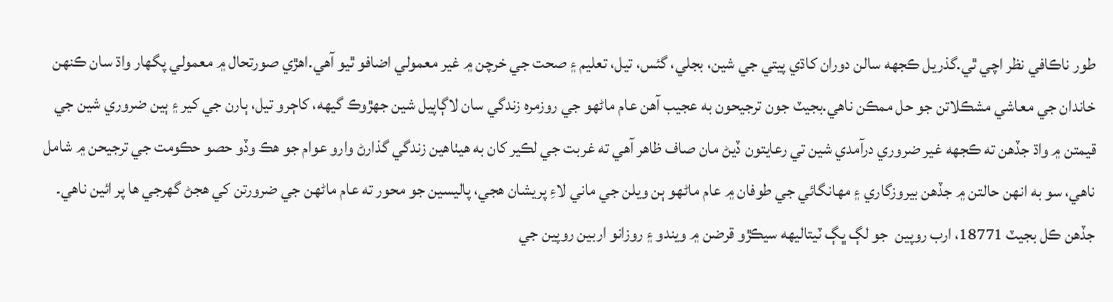طور ناڪافي نظر اچي ٿي.گذريل ڪجهه سالن دوران کاڌي پيتي جي شين، بجلي، گئس، تيل، تعليم ۽ صحت جي خرچن ۾ غير معمولي اضافو ٿيو آهي.اهڙي صورتحال ۾ معمولي پگهار واڌ سان ڪنهن خاندان جي معاشي مشڪلاتن جو حل ممڪن ناهي.بجيٽ جون ترجيحون به عجيب آهن عام ماڻهو جي روزمره زندگي سان لاڳاپيل شين جهڙوڪ گيهه، کاڄرو تيل، ٻارن جي کير ۽ ٻين ضروري شين جي قيمتن ۾ واڌ جڏهن ته ڪجهه غير ضروري درآمدي شين تي رعايتون ڏيڻ مان صاف ظاهر آهي ته غربت جي لڪير کان به هيٺاهين زندگي گذارڻ وارو عوام جو هڪ وڏو حصو حڪومت جي ترجيحن ۾ شامل ناهي، سو به انهن حالتن ۾ جڏهن بيروزگاري ۽ مهانگائي جي طوفان ۾ عام ماڻهو ٻن ويلن جي ماني لاءِ پريشان هجي، پاليسين جو محور ته عام ماڻهن جي ضرورتن کي هجڻ گهرجي ها پر ائين ناهي۔ جڏهن ڪل بجيٽ 18771، ارب روپين  جو لڳ ڀڳ ٽيتاليهه سيڪڙو قرضن ۾ ويندو ۽ روزانو اربين روپين جي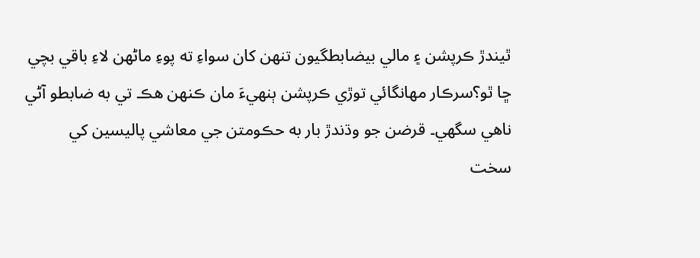ٿيندڙ ڪرپشن ۽ مالي بيضابطگيون تنهن کان سواءِ ته پوءِ ماڻهن لاءِ باقي بچي ڇا ٿو؟سرڪار مهانگائي توڙي ڪرپشن ٻنهيءَ مان ڪنهن هڪ تي به ضابطو آڻي ناهي سگهي۔ قرضن جو وڌندڙ بار به حڪومتن جي معاشي پاليسين کي سخت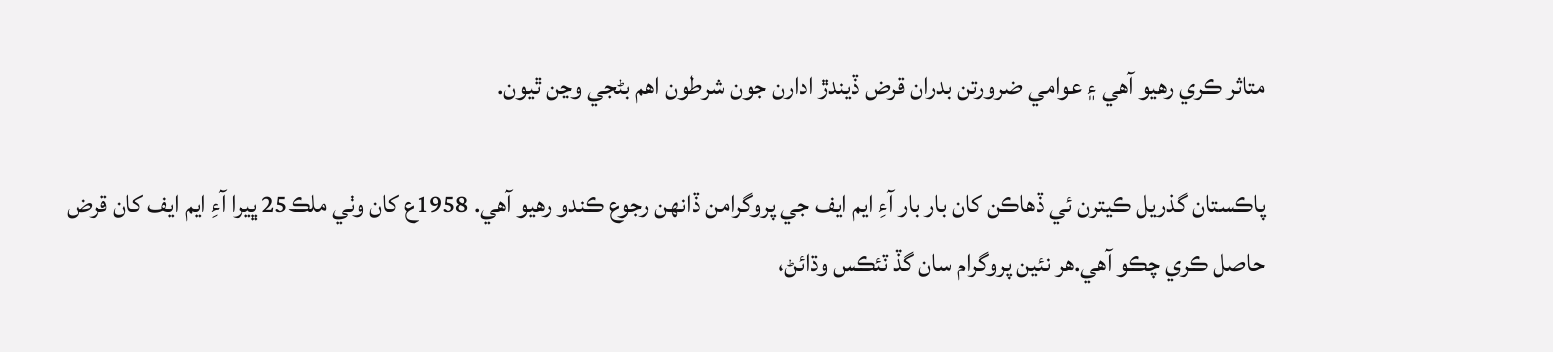متاثر ڪري رهيو آهي ۽ عوامي ضرورتن بدران قرض ڏيندڙ ادارن جون شرطون اهم بڻجي وڃن ٿيون.

پاڪستان گذريل ڪيترن ئي ڏهاڪن کان بار بار آءِ ايم ايف جي پروگرامن ڏانهن رجوع ڪندو رهيو آهي. 1958ع کان وٺي ملڪ25 ڀيرا آءِ ايم ايف کان قرض حاصل ڪري چڪو آهي.هر نئين پروگرام سان گڏ ٽئڪس وڌائڻ،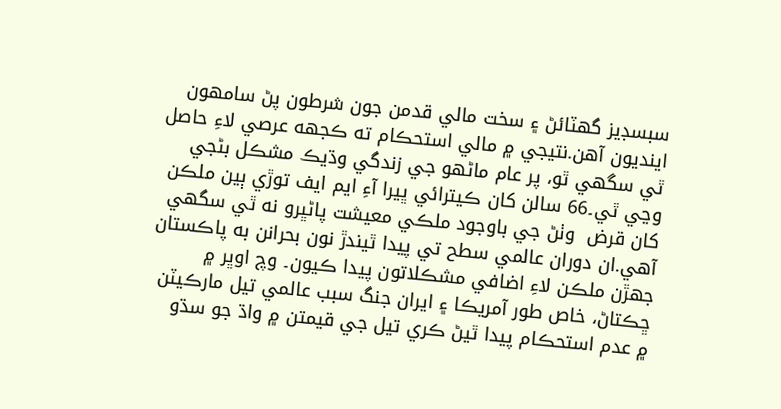سبسڊيز گهٽائڻ ۽ سخت مالي قدمن جون شرطون پڻ سامهون اينديون آهن.نتيجي ۾ مالي استحڪام ته ڪجهه عرصي لاءِ حاصل ٿي سگهي ٿو، پر عام ماڻهو جي زندگي وڌيڪ مشڪل بڻجي وڃي ٿي۔66 سالن کان ڪيترائي ڀيرا آءِ ايم ايف توڙي ٻين ملڪن کان قرض  وٺڻ جي باوجود ملڪي معيشت پاڻڀرو نه ٿي سگهي آهي.ان دوران عالمي سطح تي پيدا ٿيندڙ نون بحرانن به پاڪستان جهڙن ملڪن لاءِ اضافي مشڪلاتون پيدا ڪيون۔ وچ اوڀر ۾ ڇڪتاڻ، خاص طور آمريڪا ۽ ايران جنگ سبب عالمي تيل مارڪيٽن ۾ عدم استحڪام پيدا ٿيڻ ڪري تيل جي قيمتن ۾ واڌ جو سڌو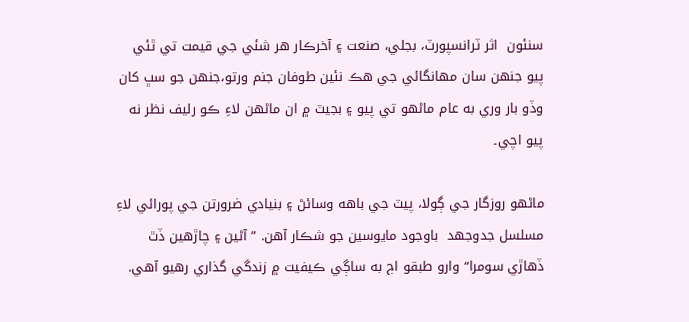سنئون  اثر ٽرانسپورٽ، بجلي، صنعت ۽ آخرڪار هر شئي جي قيمت تي ٿئي پيو جنهن سان مهانگائي جي هڪ نئين طوفان جنم ورتو،جنهن جو سڀ کان وڏو بار وري به عام ماڻهو تي پيو ۽ بجيٽ ۾ ان ماڻهن لاءِ ڪو رليف نظر نه پيو اچي۔

ماڻهو روزگار جي ڳولا، پيٽ جي باهه وسائڻ ۽ بنيادي ضرورتن جي پورائي لاءِ مسلسل جدوجهد  باوجود مايوسين جو شڪار آهن. ”آڻين ۽ چاڙهين ڏٿ ڏهاڙي سومرا“ وارو طبقو اڄ به ساڳي ڪيفيت ۾ زندگي گذاري رهيو آهي.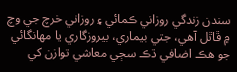سندن زندگي روزاني ڪمائي ۽ روزاني خرچ جي وچ ۾ ڦاٿل آهي، جتي بيماري، بيروزگاري يا مهانگائي جو هڪ اضافي ڌڪ سڄي معاشي توازن کي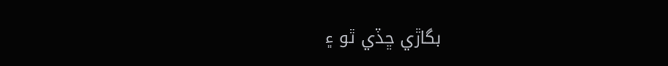بگاڙي ڇڏي ٿو ۽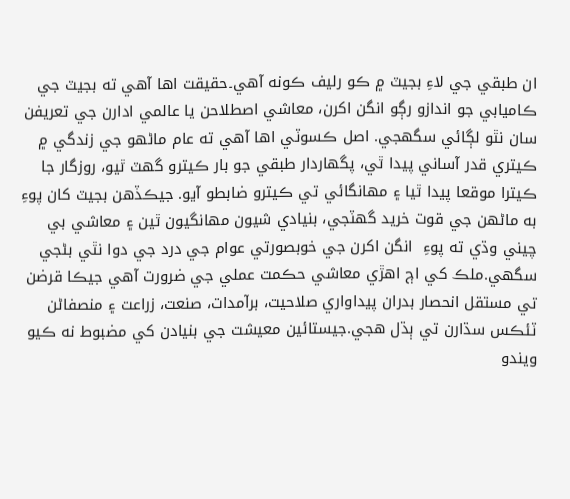ان طبقي جي لاءِ بجيٽ ۾ ڪو رليف ڪونه آهي۔حقيقت اها آهي ته بجيٽ جي ڪاميابي جو اندازو رڳو انگن اکرن، معاشي اصطلاحن يا عالمي ادارن جي تعريفن سان نٿو لڳائي سگهجي. اصل ڪسوٽي اها آهي ته عام ماڻهو جي زندگي ۾ ڪيتري قدر آساني پيدا ٿي، پگهاردار طبقي جو بار ڪيترو گهٽ ٿيو، روزگار جا ڪيترا موقعا پيدا ٿيا ۽ مهانگائي تي ڪيترو ضابطو آيو. جيڪڏهن بجيٽ کان پوءِ به ماڻهن جي قوت خريد گهٽجي، بنيادي شيون مهانگيون ٿين ۽ معاشي بي چيني وڌي ته پوءِ  انگن اکرن جي خوبصورتي عوام جي درد جي دوا نٿي بڻجي سگهي.ملڪ کي اڄ اهڙي معاشي حڪمت عملي جي ضرورت آهي جيڪا قرضن تي مستقل انحصار بدران پيداواري صلاحيت، برآمدات، صنعت، زراعت ۽ منصفاڻن ٽئڪس سڌارن تي ٻڌل هجي.جيستائين معيشت جي بنيادن کي مضبوط نه ڪيو ويندو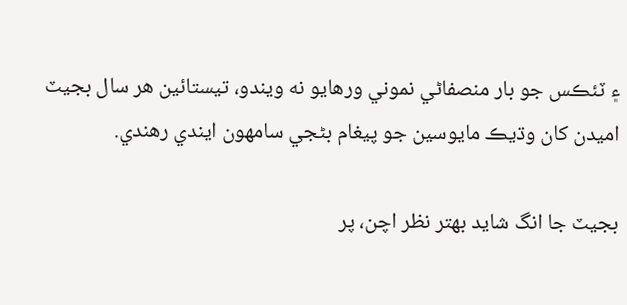۽ ٽئڪس جو بار منصفاڻي نموني ورهايو نه ويندو، تيستائين هر سال بجيٽ اميدن کان وڌيڪ مايوسين جو پيغام بڻجي سامهون ايندي رهندي.

بجيٽ جا انگ شايد بهتر نظر اچن، پر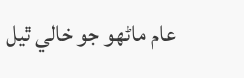عام ماڻهو جو خالي ٿيل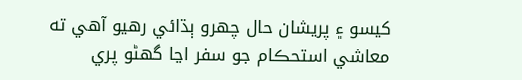کيسو ۽ پريشان حال چهرو ٻڌائي رهيو آهي ته معاشي استحڪام جو سفر اڃا گهڻو پري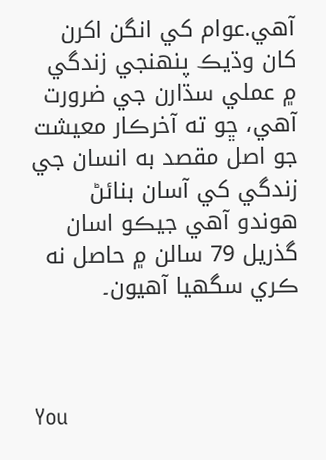آهي.عوام کي انگن اکرن کان وڌيڪ پنهنجي زندگي ۾ عملي سڌارن جي ضرورت آهي، ڇو ته آخرڪار معيشت جو اصل مقصد به انسان جي زندگي کي آسان بنائڻ هوندو آهي جيڪو اسان گذريل 79 سالن ۾ حاصل نه ڪري سگهيا آهيون۔



You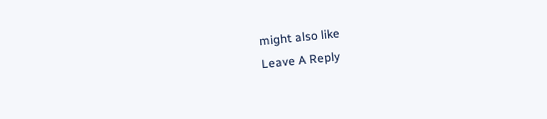might also like
Leave A Reply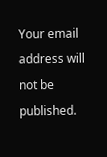Your email address will not be published.